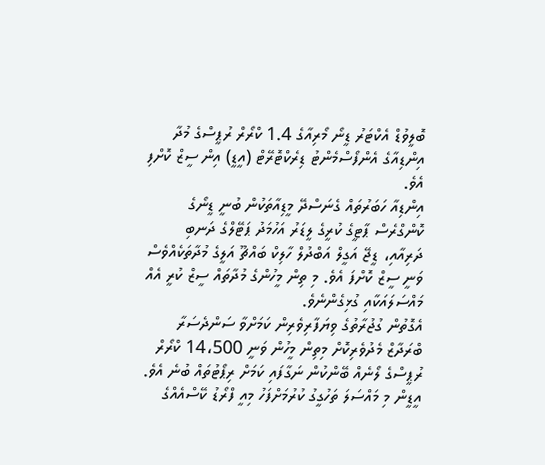ބޮލީވުޑް އެކްޓަރު ޑީނޯ މޯރިއާގެ 1.4 ކްރޯރް ރުޕީސްގެ މުދާ އިންޑިއާގެ އެންފޯސްމެންޓު ޑިރެކްޓޮރޭޓް (އީޑީ) އިން ސީޒް ކޮށްފި އެވެ.
އިންޑިއާ ހަބަރުތައް ގެނަސްދޭ މީޑިއާތަކުން ބުނީ ޑީނޯގެ ކޮންގްރެސް ޕާޓީގެ ކުރީގެ ލީޑަރު އަހުމަދު ޕަޓޭލްގެ ދަނބި ދަރިއާއި، ޑީޖޭ އަގީލް އަބްދުލް ހާލިކް ބައްޗޫ އަލީގެ މުދާތަކެއްވެސް ވަނީ ސީޒް ކޮށްފަ އެވެ. މި ތިން މީހުންގެ މުދާތައް ސީޒް ކުރީ އެއް މައްސަލައަކާއި ގުޅިގެންނެވެ.
އެގޮތުން ގުޖުރާތުގެ ވިޔަފާރިވެރިން ކަމަށްވާ ސަންދެސަރާ ބްރަދާޒް މެދުވެރިކޮށް މިތިން މީހުން ވަނީ 14،500 ކްރޯރް ރުޕީސްގެ ލޯނެއް ބޭންކުން ނަގާފައި ކަމަށް ރިޕޯޓުތައް ބުނެ އެވެ. އީޑީން މި މައްސަލަ ތަހުގީގު ކުރުމަށްފަހު މިއީ ފްރޯޑު ކޭސްއެއްގެ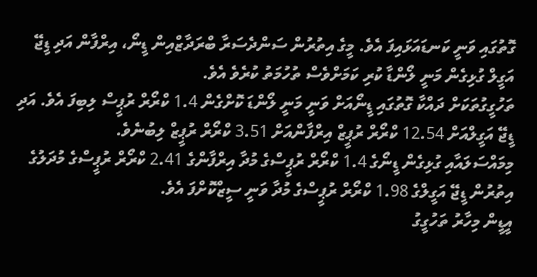ގޮތުގައި ވަނީ ކަނޑައަޅައިފަ އެވެ. މީގެ އިތުރުން ސަންދެސަރާ ބްރަދާޒްއިން ޑީނޯ، އިރްފާން އަދި ޑީޖޭ އަގީލް ގުޅިގެން މަނީ ލޯންޑާ ކުރި ކަމަށްވެސް ތުހުމަތު ކުރެވެ އެވެ.
ތަހުގީގުތަކަށް ދައްކާ ގޮތުގައި ޑީނޯއަށް ވަނީ މަނީ ލޯންޑަ ކޮށްގެން 1.4 ކްރޯރް ރުޕީސް ލިބިފަ އެވެ. އަދި ޑީޖޭ އަގީލްއަށް 12.54 ކްރޯރް ރުޕީޒް އިރްފާންއަށް 3.51 ކްރޯރް ރުޕީޒް ލިބުނެވެ.
މިމައްސަލައާއި ގުޅިގެން ޑީނޯގެ 1.4 ކްރޯރް ރުޕީސްގެ މުދާ އިރްފާންގެ 2.41 ކްރޯރް ރުޕީސްގެ މުދަލުގެ އިތުރުން ޑީޖޭ އަގީލްގެ 1.98 ކްރޯރް ރުޕީސްގެ މުދާ ވަނީ ސީޒްކޮށްފަ އެވެ.
އީޑީން މިހާރު ތަހުގީގު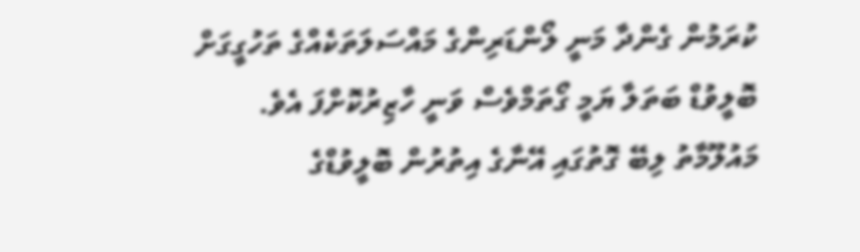ކުރަމުން ގެންދާ މަނީ ލޯންޑަރިންގެ މައްސަލަތަކެއްގެ ތަހުގީގަށް ބޮލީވުޑް ބަތަލާ ޔަމީ ގޯތަމްވެސް ވަނީ ހާޒިރުކޮށްފަ އެވެ. މައުލޫމާތު ލިބޭ ގޮތުގައި އޭނާގެ އިތުރުން ބޮލީވުޑްގެ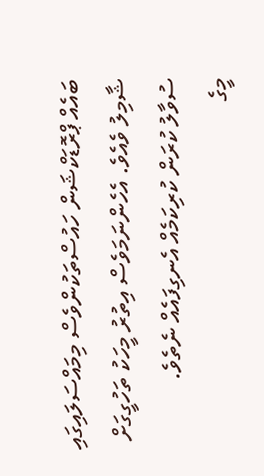ބައެއް ޕްރޮޑަކްޝަން ހައުސްތަކުންވެސް މިމައްސަލައިގައި ޝާމިލު ވެއެވެ. އެހެންނަމަވެސް އިތުރު މީހަކު ތަހުގީގަށް ސުވާލު ކުރަން ކުރިކަމެއް އެނގިފައެއް ނެތެވެ.
މީގެ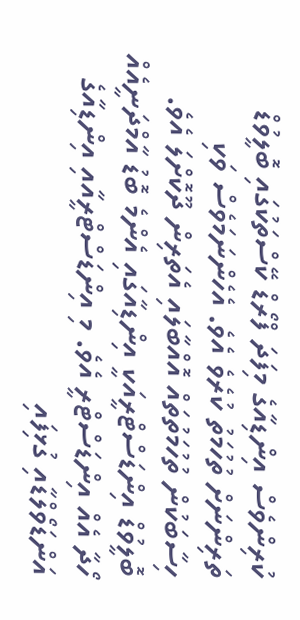ކުރިންވެސް އިންޑިއާގެ މިފަދަ ފްރޯޑް ކޭސްތަކުގައި ބޮލީވުޑް ތަރިންނަށް ތުހުމަތު ކުރެވެ އެވެ. އެހެންނަމަވެސް ވަކި ހިސާބަކުން ތުހުމަތުތައް އޮއްބާލައި އެތަރިން ދޫކޮށްލަ އެވެ. ބޮލީވުޑް އިންޑަސްޓްރީއަކީ އިންޑިއާގައި އެންމެ ބޮޑު އާމްދަނީއެއް ހޯދާ އެއް އިންޑަސްޓްރީ އެވެ. މި އިންޑަސްޓްރީއާއި އިންޑިއާގެ އަންޑަވޯލްޑާއި ގުޅިފައި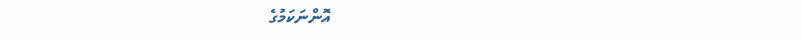އޮންނަކަމުގެ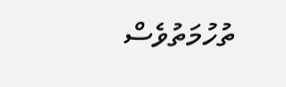ތުހުމަތުވެސް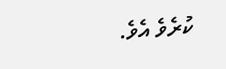ކުރެވެ އެވެ.